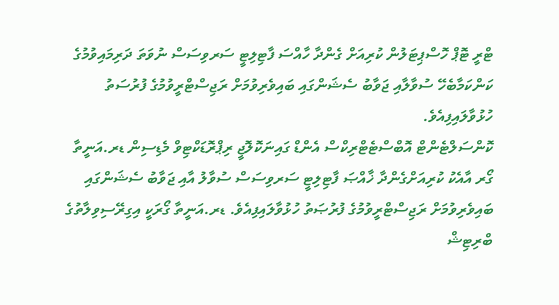ޓްރީ ޓޮޕް ހޮސްޕިޓަލުން ކުރިއަށް ގެންދާ ހާއްސަ ފާޓިލިޓީ ސަރވިސަސް ނުވަތަ ދަރިމައިވުމުގެ ކަންކަމާބެހޭ ސުވާލާއި ޖަވާބު ސެޝަންގައި ބައިވެރިވުމަށް ރަޖިސްޓްރީވުމުގެ ފުރުސަތު ހުޅުވާލައިފިއެވެ.
ކޮންސަލްޓެންޓް އޮބްސްޓެޓްރިކްސް އެންޑް ގައިނަކޮލޮޖީ ރިޕްރޮޑަކްޓިވް މެޑިސިން ޑރ.އަނީތާ ގޯރ އާއެކު ކުރިއަށްގެންދާ ޚާއްޞަ ފާޓިލިޓީ ސަރވިސަސް ސުވާލު އާއި ޖަވާބު ސެޝަންގައި ބައިވެރިވުމަށް ރަޖިސްޓްރީވުމުގެ ފުރުޞަތު ހުޅުވާލައިފިއެވެ. ޑރ.އަނީތާ ގޯރަކީ އިގިރޭސިވިލާތުގެ ބްރިޓިޝް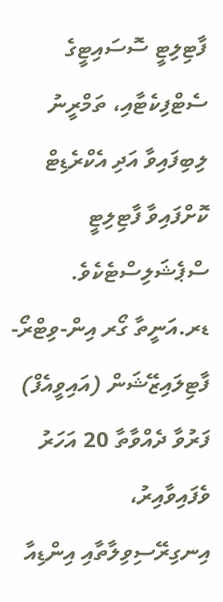ފާޓިލިޓީ ސޮސައިޓީގެ ސެޓްފިކެޓާއި، ތަމްރީނު ލިބިފައިވާ އަދި އެކްރެޑިޓް ކޮށްފައިވާ ފާޓިލިޓީ ސްޕެޝަލިސްޓެކެވެ. ޑރ.އަނީތާ ގޯރ އިން-ވިޓްރޯ-ފާޓިލައިޒޭޝަން (އައިވީއެފް) ފަރުވާ ދެއްވާތާ 20 އަހަރު ވެފައިވާއިރު، އިނގިރޭސިވިލާތާއި އިންޑިއާ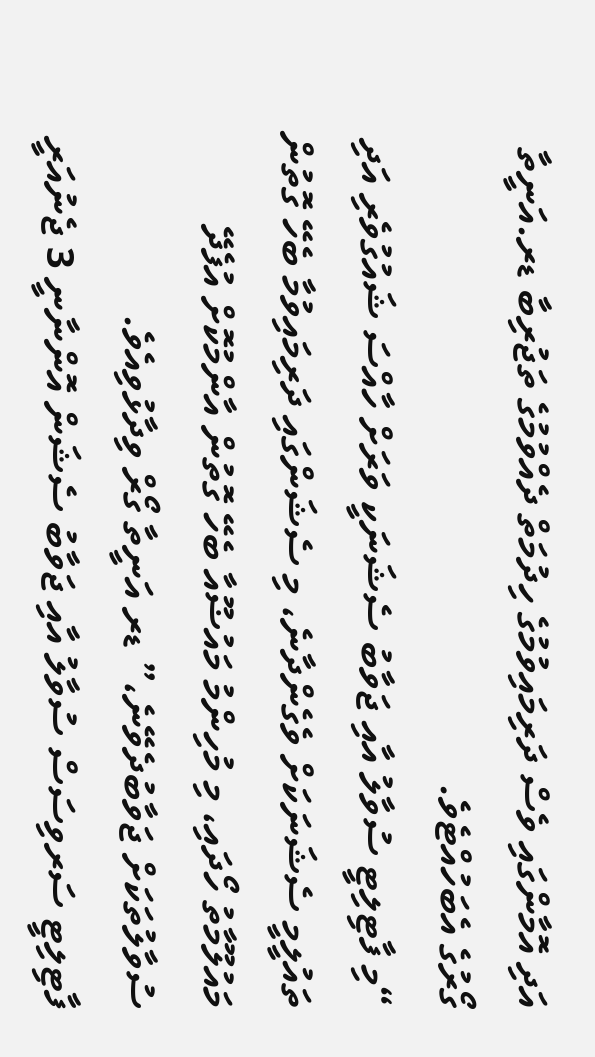އަދި އޮމާންގައި ވެސް ދަރިމައިވުމުގެ ހިދުމަތް ދެއްވުމުގެ ތަޖުރިބާ ޑރ.އަނީތާ ގޯރުގެ އެބަހުއްޓެވެ.
“މި ފާޓިލިޓީ ސުވާލު އާއި ޖަވާބު ސެޝަނަކީ ވަރަށް ހާއްސަ ޝައުގުވެރި އަދި ތައުލީމީ ސެޝަނަކަށް ވެގެންދާނެ، މި ސެޝަންގައި ދަރިމައިވުމާ ބެހޭ ގޮތުން މައުލޫމާތު ހޯދައި، މި މުހިންމު މައުޟޫއާ ބެހޭ ގޮތުން އާންމުކޮށް އުފެދޭ ސުވާލުތަކަށް ޖަވާބުދެވޭނެ،” ޑރ އަނީތާ ގޯރް ވިދާޅުވިއެވެ.
ފާޓިލިޓީ ސަރވިސަސް ސުވާލު އާއި ޖަވާބު ސެޝަން އޮންނާނީ 3 ޖެނުއަރީ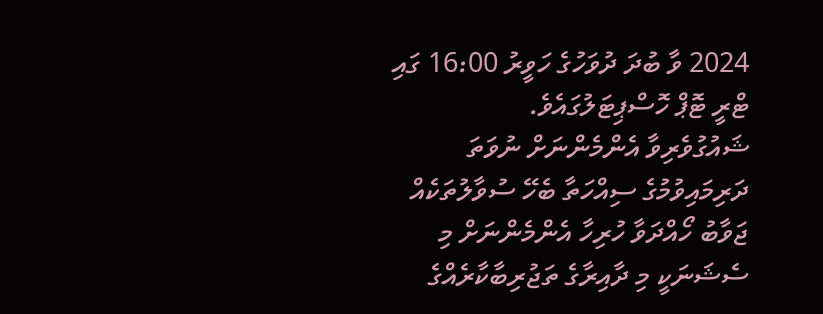2024 ވާ ބުދަ ދުވަހުގެ ހަވީރު 16:00 ގައި ޓްރީ ޓޮޕް ހޮސްޕިޓަލުގައެވެ.
ޝައުގުވެރިވާ އެންމެންނަށް ނުވަތަ ދަރިމައިވުމުގެ ސިއްހަތާ ބެހޭ ސުވާލުތަކެއް ޖަވާބު ހޯއްދަވާ ހުރިހާ އެންމެންނަށް މި ސެޝަނަކީ މި ދާއިރާގެ ތަޖުރިބާކާރެއްގެ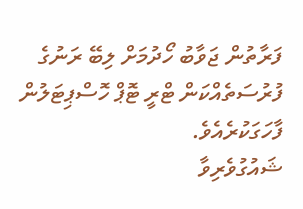ފަރާތުން ޖަވާބު ހޯދުމަށް ލިބޭ ރަނުގެ ފުރުސަތެއްކަން ޓްރީ ޓޮޕް ހޮސްޕިޓަލުން ފާހަގަކުރެއެވެ.
ޝައުގުވެރިވާ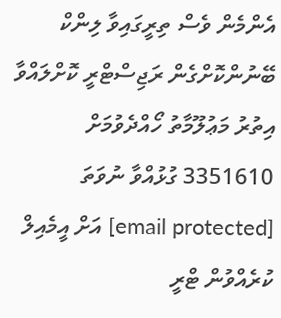އެންމެން ވެސް ތިރީގައިވާ ލިންކް ބޭނުންކޮށްގެން ރަޖިސްޓްރީ ކޮށްލައްވާ
އިތުރު މަޢުލޫމާތު ހޯއްދެވުމަށް 3351610 ގުޅުއްވާ ނުވަތަ
[email protected] އަށް އީމެއިލް ކުރެއްވުން ޓްރީ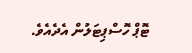ޓޮޕް ހޮސްޕިޓަލުން އެދެއެވެ.